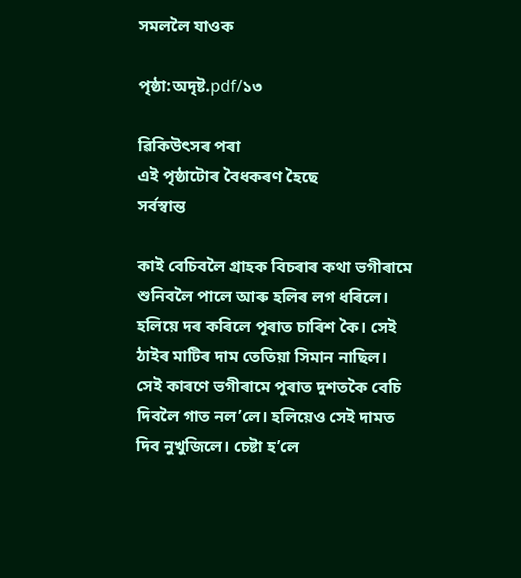সমললৈ যাওক

পৃষ্ঠা:অদৃষ্ট.pdf/১৩

ৱিকিউৎসৰ পৰা
এই পৃষ্ঠাটোৰ বৈধকৰণ হৈছে
সৰ্বস্বান্ত

কাই বেচিবলৈ গ্ৰাহক বিচৰাৰ কথা ভগীৰামে শুনিবলৈ পালে আৰু হলিৰ লগ ধৰিলে। হলিয়ে দৰ কৰিলে পূৰাত চাৰিশ কৈ। সেই ঠাইৰ মাটিৰ দাম তেতিয়া সিমান নাছিল। সেই কাৰণে ভগীৰামে পুৰাত দুশতকৈ বেচি দিবলৈ গাত নল’লে। হলিয়েও সেই দামত দিব নুখুজিলে। চেষ্টা হ’লে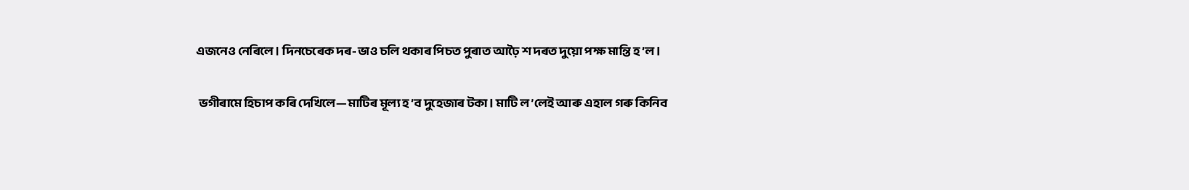এজনেও নেৰিলে। দিনচেৰেক দৰ-ভাও চলি থকাৰ পিচত পুৰাত আঢ়ৈ শ দৰত দুয়ো পক্ষ মান্তি হ’ল।

 ভগীৰামে হিচাপ কৰি দেখিলে—মাটিৰ মূল্য হ’ব দুহেজাৰ টকা। মাটি ল’লেই আৰু এহাল গৰু কিনিব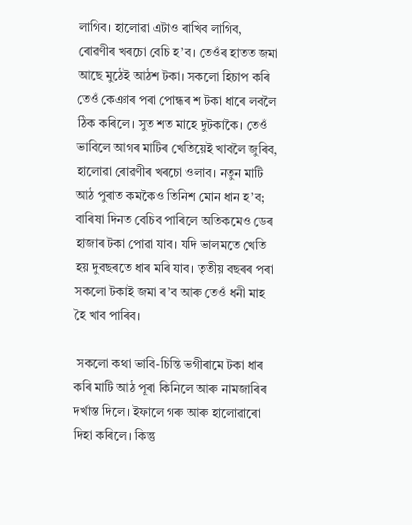লাগিব। হালোৱা এটাও ৰাখিব লাগিব, ৰোৱণীৰ খৰচো বেচি হ’ব। তেওঁৰ হাতত জমা আছে মুঠেই আঠশ টকা। সকলো হিচাপ কৰি তেওঁ কেঞাৰ পৰা পোন্ধৰ শ টকা ধাৰে লবলৈ ঠিক কৰিলে। সুত শত মাহে দুটকাকৈ। তেওঁ ভাবিলে আগৰ মাটিৰ খেতিয়েই খাবলৈ জুৰিব, হালোৱা ৰোৱণীৰ খৰচো ওলাব। নতুন মাটি আঠ পুৰাত কমকৈও তিনিশ মোন ধান হ’ব; বাৰিষা দিনত বেচিব পাৰিলে অতিকমেও ডেৰ হাজাৰ টকা পোৱা যাব। যদি ভালমতে খেতি হয় দুবছৰতে ধাৰ মৰি যাব। তৃতীয় বছৰৰ পৰা সকলো টকাই জমা ৰ’ব আৰু তেওঁ ধনী মাহ হৈ খাব পাৰিব।

 সকলো কথা ভাবি-চিন্তি ভগীৰামে টকা ধাৰ কৰি মাটি আঠ পূৰা কিনিলে আৰু নামজাৰিৰ দৰ্খাস্ত দিলে। ইফালে গৰু আৰু হালোৱাৰো দিহা কৰিলে। কিন্তু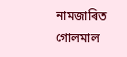নামজাৰিত গোলমাল